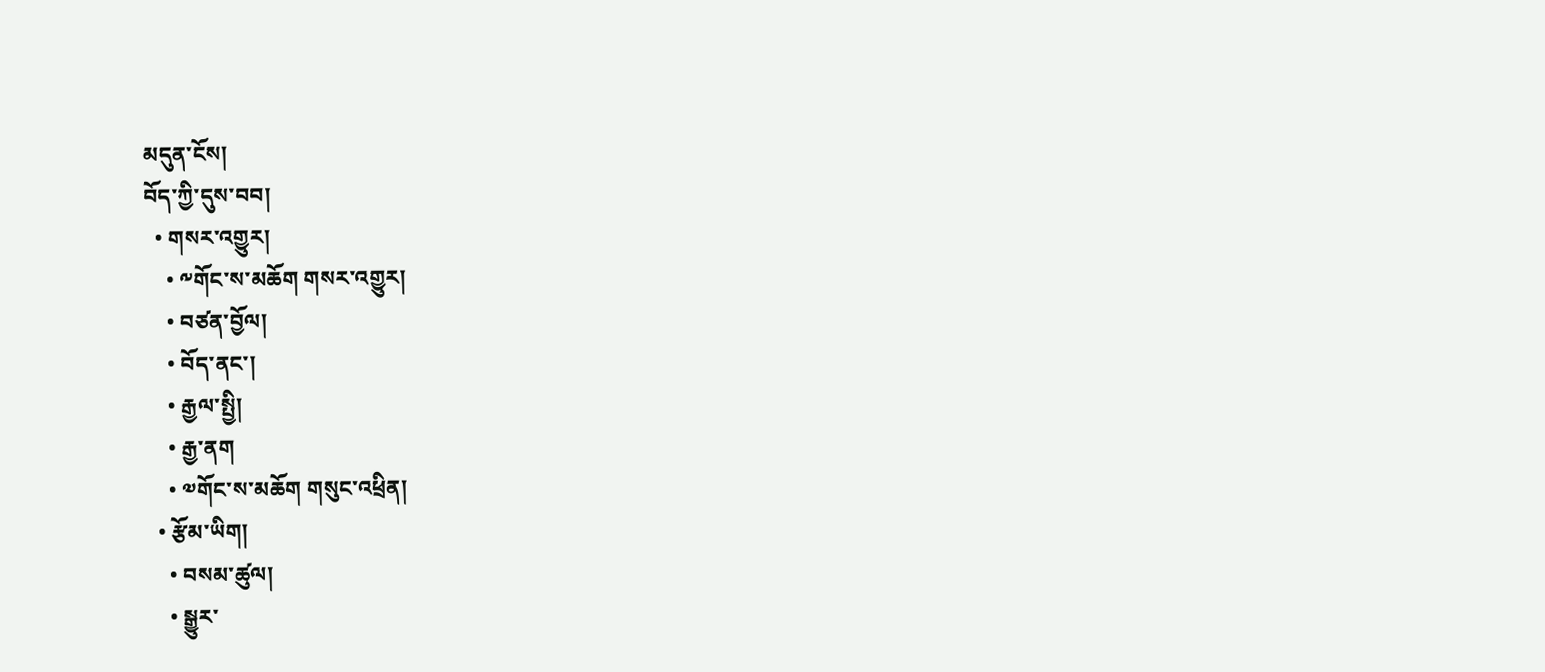མདུན་ངོས།
བོད་ཀྱི་དུས་བབ།
  • གསར་འགྱུར།
    • ༸གོང་ས་མཆོག གསར་འགྱུར།
    • བཙན་བྱོལ།
    • བོད་ནང་།
    • རྒྱལ་སྤྱི།
    • རྒྱ་ནག
    • ༧གོང་ས་མཆོག གསུང་འཕྲིན།
  • རྩོམ་ཡིག།
    • བསམ་ཚུལ།
    • སྒྱུར་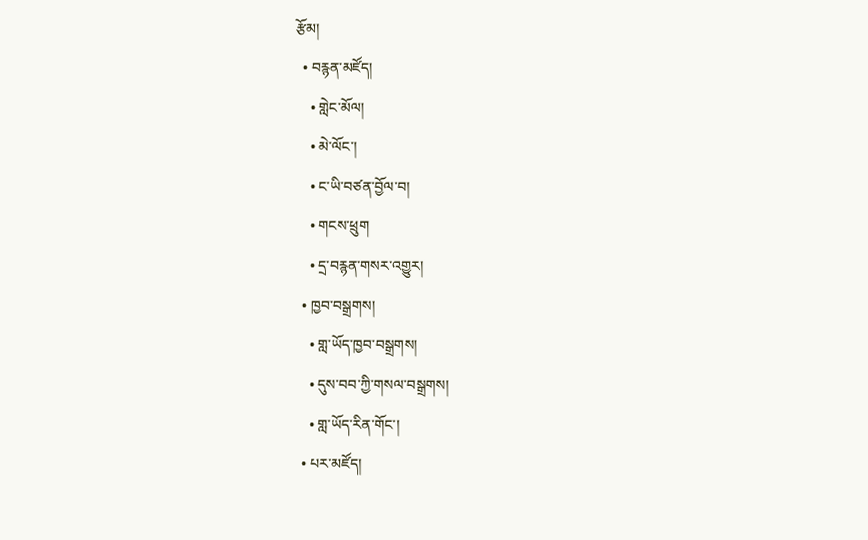རྩོམ།
  • བརྙན་མཛོད།
    • གླེང་མོལ།
    • མེ་ལོང་།
    • ང་ཡི་བཙན་བྱོལ་བ།
    • གངས་ཕྲུག
    • དྲ་བརྙན་གསར་འགྱུར།
  • ཁྱབ་བསྒྲགས།
    • གླ་ཡོད་ཁྱབ་བསྒྲགས།
    • དུས་བབ་ཀྱི་གསལ་བསྒྲགས།
    • གླ་ཡོད་རིན་གོང་།
  • པར་མཛོད།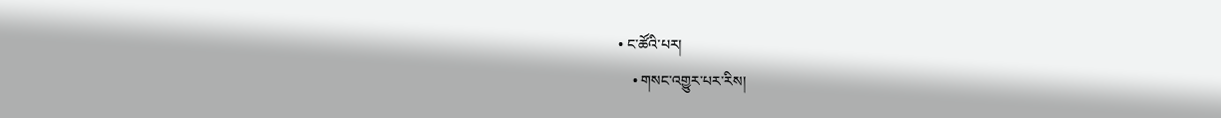• ང་ཚོའི་པར།
    • གསང་འགྱུར་པར་རིས།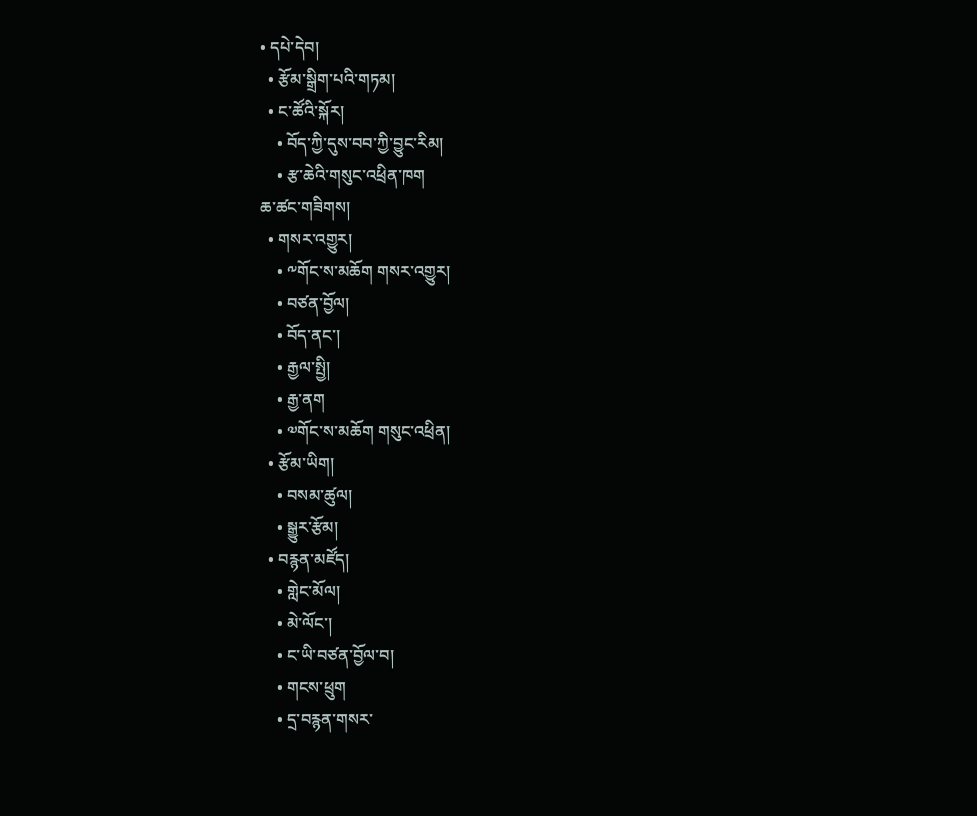• དཔེ་དེབ།
  • རྩོམ་སྒྲིག་པའི་གཏམ།
  • ང་ཚོའི་སྐོར།
    • བོད་ཀྱི་དུས་བབ་ཀྱི་བྱུང་རིམ།
    • རྩ་ཆེའི་གསུང་འཕྲིན་ཁག
ཆ་ཚང་གཟིགས།
  • གསར་འགྱུར།
    • ༸གོང་ས་མཆོག གསར་འགྱུར།
    • བཙན་བྱོལ།
    • བོད་ནང་།
    • རྒྱལ་སྤྱི།
    • རྒྱ་ནག
    • ༧གོང་ས་མཆོག གསུང་འཕྲིན།
  • རྩོམ་ཡིག།
    • བསམ་ཚུལ།
    • སྒྱུར་རྩོམ།
  • བརྙན་མཛོད།
    • གླེང་མོལ།
    • མེ་ལོང་།
    • ང་ཡི་བཙན་བྱོལ་བ།
    • གངས་ཕྲུག
    • དྲ་བརྙན་གསར་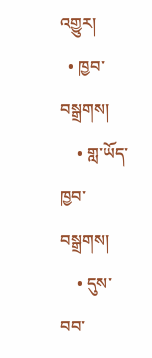འགྱུར།
  • ཁྱབ་བསྒྲགས།
    • གླ་ཡོད་ཁྱབ་བསྒྲགས།
    • དུས་བབ་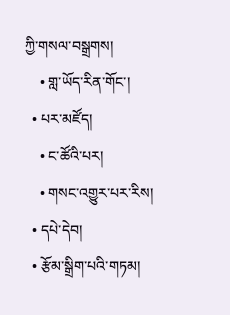ཀྱི་གསལ་བསྒྲགས།
    • གླ་ཡོད་རིན་གོང་།
  • པར་མཛོད།
    • ང་ཚོའི་པར།
    • གསང་འགྱུར་པར་རིས།
  • དཔེ་དེབ།
  • རྩོམ་སྒྲིག་པའི་གཏམ།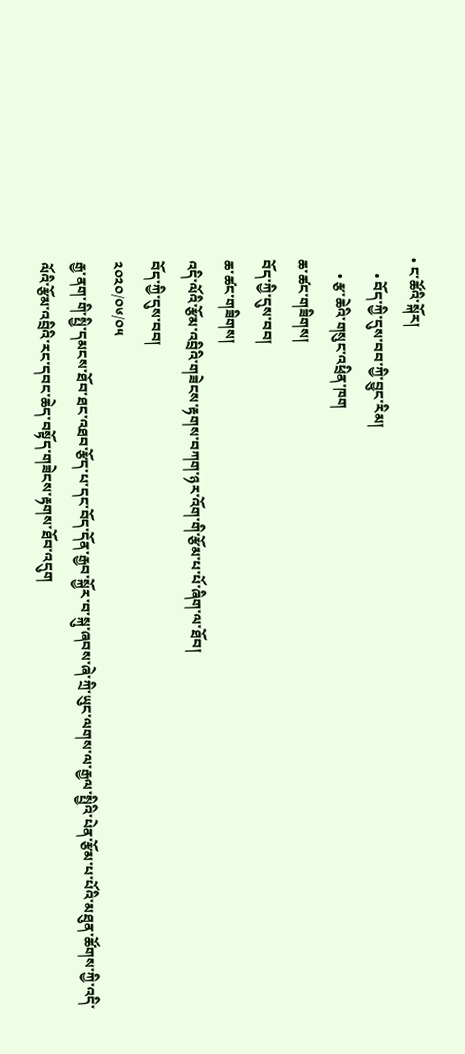• ང་ཚོའི་སྐོར།
    • བོད་ཀྱི་དུས་བབ་ཀྱི་བྱུང་རིམ།
    • རྩ་ཆེའི་གསུང་འཕྲིན་ཁག
ཆ་ཚང་གཟིགས།
བོད་ཀྱི་དུས་བབ།
ཆ་ཚང་གཟིགས།
འདི་ལོའི་རྩོམ་འབྲིའི་གཟེངས་རྟགས་བཀག་ཉར་འོག་གི་རྩོམ་པ་པོ་ཞིག་ལ་ཐོབ།
བོད་ཀྱི་དུས་བབ།
༢༠༢༠/༠༦/༠༥
རྒྱ་ནག་གི་སྤྱི་དམངས་ཐོབ་ཐང་འཐབ་རྩོད་པ་དང་བོད་དོན་རྒྱབ་སྐྱོར་བ་སྐུ་ཞབས་ཞེ་ཀྲི་ཡུང་ལགས་ལ་རྒྱལ་སྤྱིའི་པེན་རྩོམ་པ་པོའི་མཐུན་ཚོགས་ཀྱི་འདི་ལོའི་རྩོམ་འབྲིའི་རང་དབང་ཆེད་བསྟོད་གཟེངས་རྟགས་ཐོབ་འདུག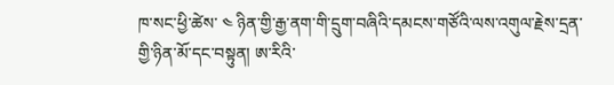ཁ་སང་ཕྱི་ཚེས་ ༤ ཉིན་གྱི་རྒྱ་ནག་གི་དྲུག་བཞིའི་དམངས་གཙོའི་ལས་འགུལ་རྗེས་དྲན་གྱི་ཉིན་མོ་དང་བསྟུན། ཨ་རིའི་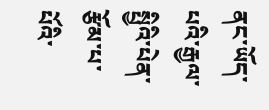ནང་ཡོད་པའི་རྒྱལ་སྤྱིའི་པེན་རྩོམ་པ་པོའི་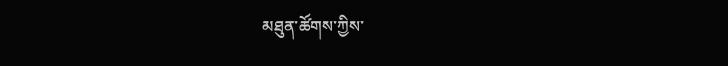མཐུན་ཚོགས་ཀྱིས་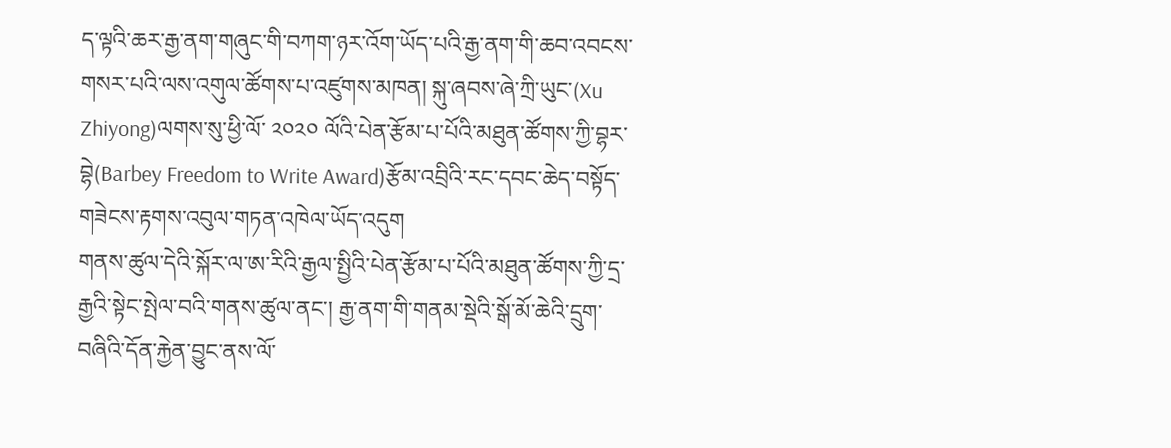ད་ལྟའི་ཆར་རྒྱ་ནག་གཞུང་གི་བཀག་ཉར་འོག་ཡོད་པའི་རྒྱ་ནག་གི་ཆབ་འབངས་གསར་པའི་ལས་འགུལ་ཚོགས་པ་འཛུགས་མཁན། སྐུ་ཞབས་ཞེ་ཀྲི་ཡུང་(Xu Zhiyong)ལགས་སུ་ཕྱི་ལོ་ ༢༠༢༠ ལོའི་པེན་རྩོམ་པ་པོའི་མཐུན་ཚོགས་ཀྱི་བྷར་བྷེ(Barbey Freedom to Write Award)རྩོམ་འབྲིའི་རང་དབང་ཆེད་བསྟོད་གཟེངས་རྟགས་འབུལ་གཏན་འཁེལ་ཡོད་འདུག
གནས་ཚུལ་དེའི་སྐོར་ལ་ཨ་རིའི་རྒྱལ་སྤྱིའི་པེན་རྩོམ་པ་པོའི་མཐུན་ཚོགས་ཀྱི་དྲ་རྒྱའི་སྟེང་སྤེལ་བའི་གནས་ཚུལ་ནང་། རྒྱ་ནག་གི་གནམ་སྡེའི་སྒོ་མོ་ཆེའི་དྲུག་བཞིའི་དོན་རྐྱེན་བྱུང་ནས་ལོ་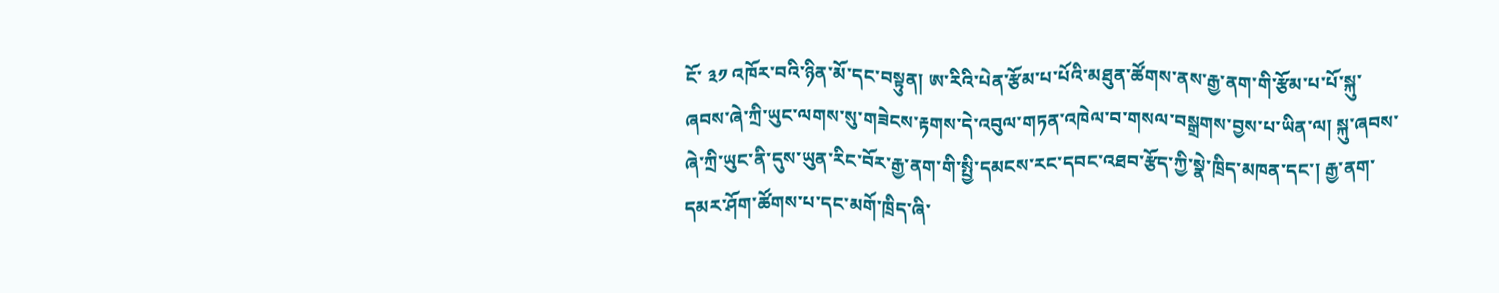ངོ་ ༣༡ འཁོར་བའི་ཉིན་མོ་དང་བསྟུན། ཨ་རིའི་པེན་རྩོམ་པ་པོའི་མཐུན་ཚོགས་ནས་རྒྱ་ནག་གི་རྩོམ་པ་པོ་སྐུ་ཞབས་ཞེ་ཀྲི་ཡུང་ལགས་སུ་གཟེངས་རྟགས་དེ་འབུལ་གཏན་འཁེལ་བ་གསལ་བསྒྲགས་བྱས་པ་ཡིན་ལ། སྐུ་ཞབས་ཞེ་ཀྲི་ཡུང་ནི་དུས་ཡུན་རིང་བོར་རྒྱ་ནག་གི་སྤྱི་དམངས་རང་དབང་འཐབ་རྩོད་ཀྱི་སྣེ་ཁྲིད་མཁན་དང་། རྒྱ་ནག་དམར་ཤོག་ཚོགས་པ་དང་མགོ་ཁྲིད་ཞི་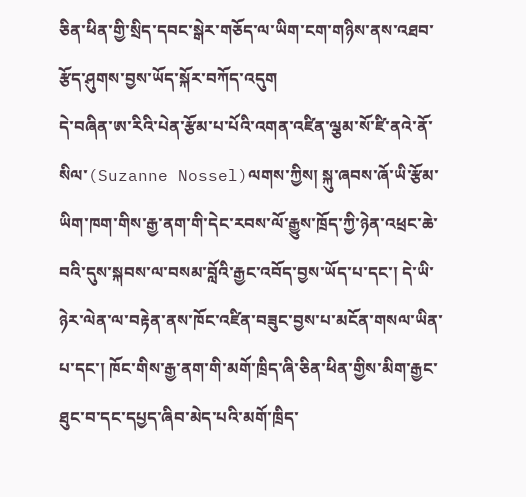ཅིན་ཕིན་གྱི་སྲིད་དབང་སྒེར་གཅོད་ལ་ཡིག་ངག་གཉིས་ནས་འཐབ་རྩོད་ཤུགས་བྱས་ཡོད་སྐོར་བཀོད་འདུག
དེ་བཞིན་ཨ་རིའི་པེན་རྩོམ་པ་པོའི་འགན་འཛིན་ལྕམ་སོ་ཛི་ནའེ་ནོ་སིལ་(Suzanne Nossel)ལགས་ཀྱིས། སྐུ་ཞབས་ཞོ་ཡི་རྩོམ་ཡིག་ཁག་གིས་རྒྱ་ནག་གི་དེང་རབས་ལོ་རྒྱུས་ཁྲོད་ཀྱི་ཉེན་འཕྲང་ཆེ་བའི་དུས་སྐབས་ལ་བསམ་བློའི་རྒྱང་འབོད་བྱས་ཡོད་པ་དང་། དེ་ཡི་ཉེར་ལེན་ལ་བརྟེན་ནས་ཁོང་འཛིན་བཟུང་བྱས་པ་མངོན་གསལ་ཡིན་པ་དང་། ཁོང་གིས་རྒྱ་ནག་གི་མགོ་ཁྲིད་ཞི་ཅིན་ཕིན་གྱིས་མིག་རྒྱང་ཐུང་བ་དང་དཔྱད་ཞིབ་མེད་པའི་མགོ་ཁྲིད་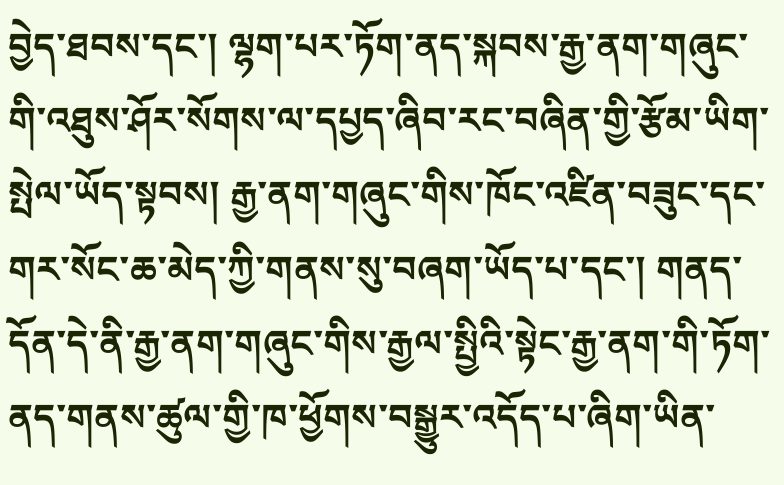བྱེད་ཐབས་དང་། ལྷག་པར་ཏོག་ནད་སྐབས་རྒྱ་ནག་གཞུང་གི་འཐུས་ཤོར་སོགས་ལ་དཔྱད་ཞིབ་རང་བཞིན་གྱི་རྩོམ་ཡིག་སྤེལ་ཡོད་སྟབས། རྒྱ་ནག་གཞུང་གིས་ཁོང་འཛིན་བཟུང་དང་གར་སོང་ཆ་མེད་ཀྱི་གནས་སུ་བཞག་ཡོད་པ་དང་། གནད་དོན་དེ་ནི་རྒྱ་ནག་གཞུང་གིས་རྒྱལ་སྤྱིའི་སྟེང་རྒྱ་ནག་གི་ཏོག་ནད་གནས་ཚུལ་གྱི་ཁ་ཕྱོགས་བསྒྱུར་འདོད་པ་ཞིག་ཡིན་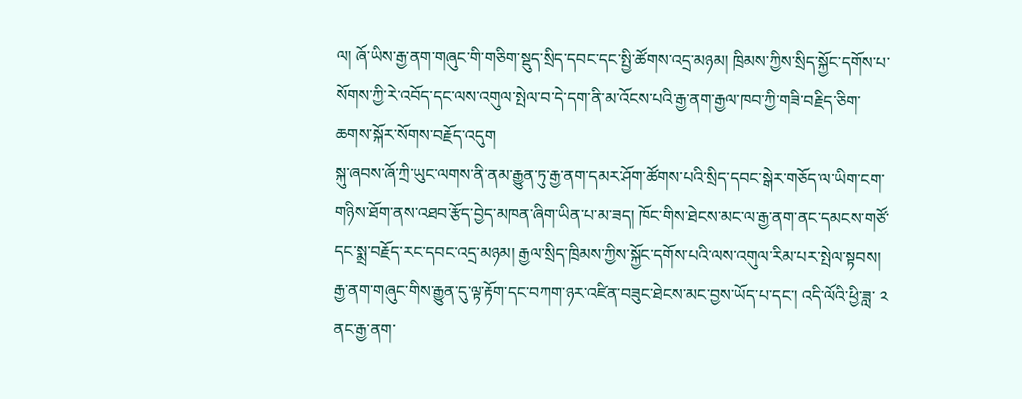ལ། ཞོ་ཡིས་རྒྱ་ནག་གཞུང་གི་གཅིག་སྡུད་སྲིད་དབང་དང་སྤྱི་ཚོགས་འདྲ་མཉམ། ཁྲིམས་ཀྱིས་སྲིད་སྐྱོང་དགོས་པ་སོགས་ཀྱི་རེ་འབོད་དང་ལས་འགུལ་སྤེལ་བ་དེ་དག་ནི་མ་འོངས་པའི་རྒྱ་ནག་རྒྱལ་ཁབ་ཀྱི་གཟི་བརྗིད་ཅིག་ཆགས་སྐོར་སོགས་བརྗོད་འདུག
སྐུ་ཞབས་ཞོ་ཀྲི་ཡུང་ལགས་ནི་ནམ་རྒྱུན་ཏུ་རྒྱ་ནག་དམར་ཤོག་ཚོགས་པའི་སྲིད་དབང་སྒེར་གཅོད་ལ་ཡིག་ངག་གཉིས་ཐོག་ནས་འཐབ་རྩོད་བྱེད་མཁན་ཞིག་ཡིན་པ་མ་ཟད། ཁོང་གིས་ཐེངས་མང་ལ་རྒྱ་ནག་ནང་དམངས་གཙོ་དང་སྨྲ་བརྗོད་རང་དབང་འདྲ་མཉམ། རྒྱལ་སྲིད་ཁྲིམས་ཀྱིས་སྐྱོང་དགོས་པའི་ལས་འགུལ་རིམ་པར་སྤེལ་སྟབས། རྒྱ་ནག་གཞུང་གིས་རྒྱུན་དུ་ལྟ་རྟོག་དང་བཀག་ཉར་འཛིན་བཟུང་ཐེངས་མང་བྱས་ཡོད་པ་དང་། འདི་ལོའི་ཕྱི་ཟླ་ ༢ ནང་རྒྱ་ནག་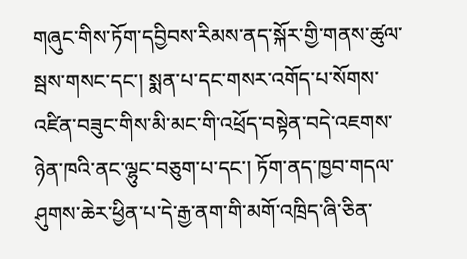གཞུང་གིས་ཏོག་དབྱིབས་རིམས་ནད་སྐོར་གྱི་གནས་ཚུལ་སྦས་གསང་དང་། སྨན་པ་དང་གསར་འགོད་པ་སོགས་འཛིན་བཟུང་གིས་མི་མང་གི་འཕྲོད་བསྟེན་བདེ་འཇགས་ཉེན་ཁའི་ནང་ལྷུང་བཅུག་པ་དང་། ཏོག་ནད་ཁྱབ་གདལ་ཤུགས་ཆེར་ཕྱིན་པ་དེ་རྒྱ་ནག་གི་མགོ་འཁྲིད་ཞི་ཅིན་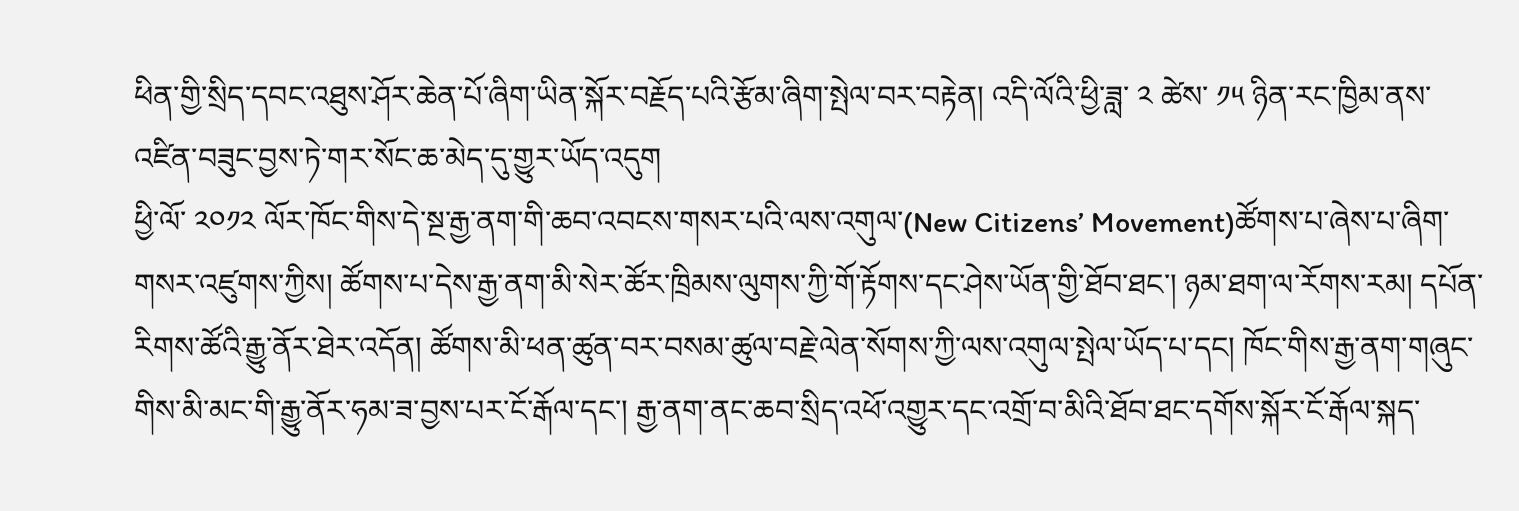ཕིན་གྱི་སྲིད་དབང་འཐུས་ཤོར་ཆེན་པོ་ཞིག་ཡིན་སྐོར་བརྗོད་པའི་རྩོམ་ཞིག་སྤེལ་བར་བརྟེན། འདི་ལོའི་ཕྱི་ཟླ་ ༢ ཚེས་ ༡༥ ཉིན་རང་ཁྱིམ་ནས་འཛིན་བཟུང་བྱས་ཏེ་གར་སོང་ཆ་མེད་དུ་གྱུར་ཡོད་འདུག
ཕྱི་ལོ་ ༢༠༡༢ ལོར་ཁོང་གིས་དེ་སྔ་རྒྱ་ནག་གི་ཆབ་འབངས་གསར་པའི་ལས་འགུལ་(New Citizens’ Movement)ཚོགས་པ་ཞེས་པ་ཞིག་གསར་འཛུགས་ཀྱིས། ཚོགས་པ་དེས་རྒྱ་ནག་མི་སེར་ཚོར་ཁྲིམས་ལུགས་ཀྱི་གོ་རྟོགས་དང་ཤེས་ཡོན་གྱི་ཐོབ་ཐང་། ཉམ་ཐག་ལ་རོགས་རམ། དཔོན་རིགས་ཚོའི་རྒྱུ་ནོར་ཐེར་འདོན། ཚོགས་མི་ཕན་ཚུན་བར་བསམ་ཚུལ་བརྗེ་ལེན་སོགས་ཀྱི་ལས་འགུལ་སྤེལ་ཡོད་པ་དང། ཁོང་གིས་རྒྱ་ནག་གཞུང་གིས་མི་མང་གི་རྒྱུ་ནོར་ཧམ་ཟ་བྱས་པར་ངོ་རྒོལ་དང་། རྒྱ་ནག་ནང་ཆབ་སྲིད་འཕོ་འགྱུར་དང་འགྲོ་བ་མིའི་ཐོབ་ཐང་དགོས་སྐོར་ངོ་རྒོལ་སྐད་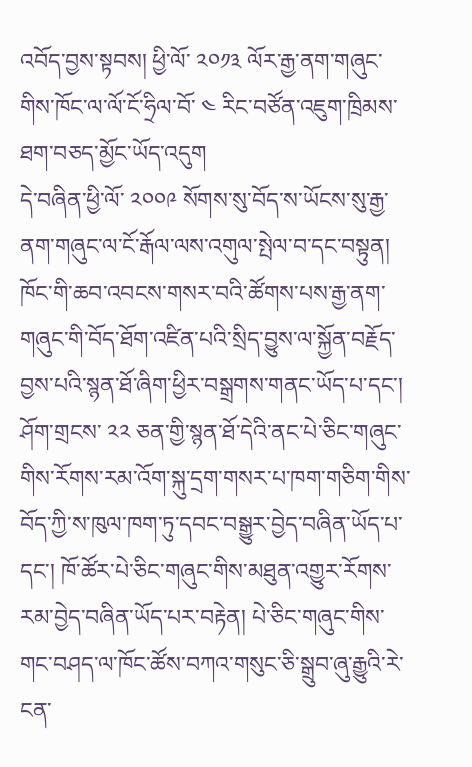འབོད་བྱས་སྟབས། ཕྱི་ལོ་ ༢༠༡༣ ལོར་རྒྱ་ནག་གཞུང་གིས་ཁོང་ལ་ལོ་ངོ་ཧྲིལ་བོ་ ༤ རིང་བཙོན་འཇུག་ཁྲིམས་ཐག་བཅད་མྱོང་ཡོད་འདུག
དེ་བཞིན་ཕྱི་ལོ་ ༢༠༠༩ སོགས་སུ་བོད་ས་ཡོངས་སུ་རྒྱ་ནག་གཞུང་ལ་ངོ་རྒོལ་ལས་འགུལ་སྤེལ་བ་དང་བསྟུན། ཁོང་གི་ཆབ་འབངས་གསར་བའི་ཚོགས་པས་རྒྱ་ནག་གཞུང་གི་བོད་ཐོག་འཛིན་པའི་སྲིད་བྱུས་ལ་སྐྱོན་བརྗོད་བྱས་པའི་སྙན་ཐོ་ཞིག་ཕྱིར་བསྒྲགས་གནང་ཡོད་པ་དང་། ཤོག་གྲངས་ ༢༢ ཅན་གྱི་སྙན་ཐོ་དེའི་ནང་པེ་ཅིང་གཞུང་གིས་རོགས་རམ་འོག་སྐུ་དྲག་གསར་པ་ཁག་གཅིག་གིས་བོད་ཀྱི་ས་ཁུལ་ཁག་ཏུ་དབང་བསྒྱུར་བྱེད་བཞིན་ཡོད་པ་དང་། ཁོ་ཚོར་པེ་ཅིང་གཞུང་གིས་མཐུན་འགྱུར་རོགས་རམ་བྱེད་བཞིན་ཡོད་པར་བརྟེན། པེ་ཅིང་གཞུང་གིས་གང་བཤད་ལ་ཁོང་ཚོས་བཀའ་གསུང་ཅི་སྒྲུབ་ཞུ་རྒྱུའི་རེ་ངན་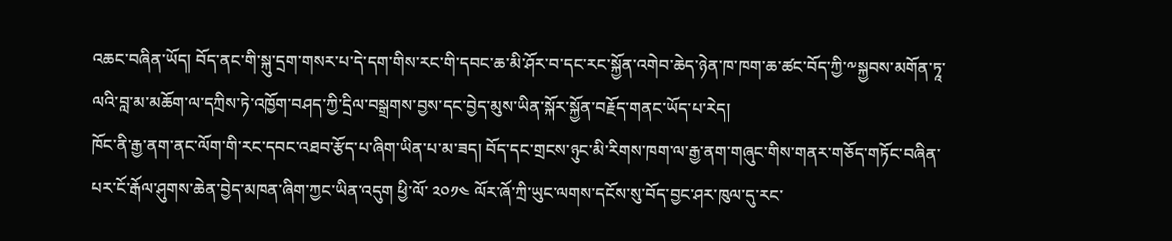འཆང་བཞིན་ཡོད། བོད་ནང་གི་སྐུ་དྲག་གསར་པ་དེ་དག་གིས་རང་གི་དབང་ཆ་མི་ཤོར་བ་དང་རང་སྐྱོན་འགེབ་ཆེད་ཉེན་ཁ་ཁག་ཆ་ཚང་བོད་ཀྱི་༸སྐྱབས་མགོན་ཏཱ་ལའི་བླ་མ་མཆོག་ལ་དཀྲིས་ཏེ་འཁྱོག་བཤད་ཀྱི་དྲིལ་བསྒྲགས་བྱས་དང་བྱེད་མུས་ཡིན་སྐོར་སྐྱོན་བརྗོད་གནང་ཡོད་པ་རེད།
ཁོང་ནི་རྒྱ་ནག་ནང་ལོག་གི་རང་དབང་འཐབ་རྩོད་པ་ཞིག་ཡིན་པ་མ་ཟད། བོད་དང་གྲངས་ཉུང་མི་རིགས་ཁག་ལ་རྒྱ་ནག་གཞུང་གིས་གནར་གཅོད་གཏོང་བཞིན་པར་ངོ་རྒོལ་ཤུགས་ཆེན་བྱེད་མཁན་ཞིག་ཀྱང་ཡིན་འདུག ཕྱི་ལོ་ ༢༠༡༤ ལོར་ཞོ་ཀྲི་ཡུང་ལགས་དངོས་སུ་བོད་བྱང་ཤར་ཁུལ་དུ་རང་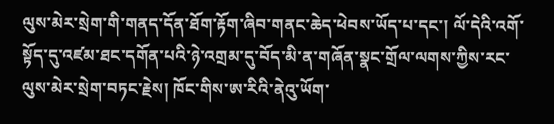ལུས་མེར་སྲེག་གི་གནད་དོན་ཐོག་རྟོག་ཞིབ་གནང་ཆེད་ཕེབས་ཡོད་པ་དང་། ལོ་དེའི་འགོ་སྟོད་དུ་འཛམ་ཐང་དགོན་པའི་ཉེ་འགྲམ་དུ་བོད་མི་ན་གཞོན་སྣང་གྲོལ་ལགས་ཀྱིས་རང་ལུས་མེར་སྲེག་བཏང་རྗེས། ཁོང་གིས་ཨ་རིའི་ནེའུ་ཡོག་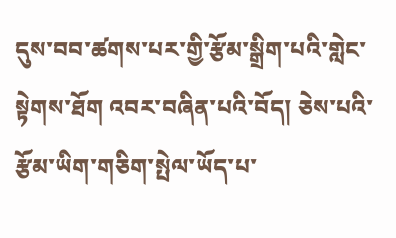དུས་བབ་ཚགས་པར་གྱི་རྩོམ་སྒྲིག་པའི་གླེང་སྟེགས་ཐོག འབར་བཞིན་པའི་བོད། ཅེས་པའི་རྩོམ་ཡིག་གཅིག་སྤེལ་ཡོད་པ་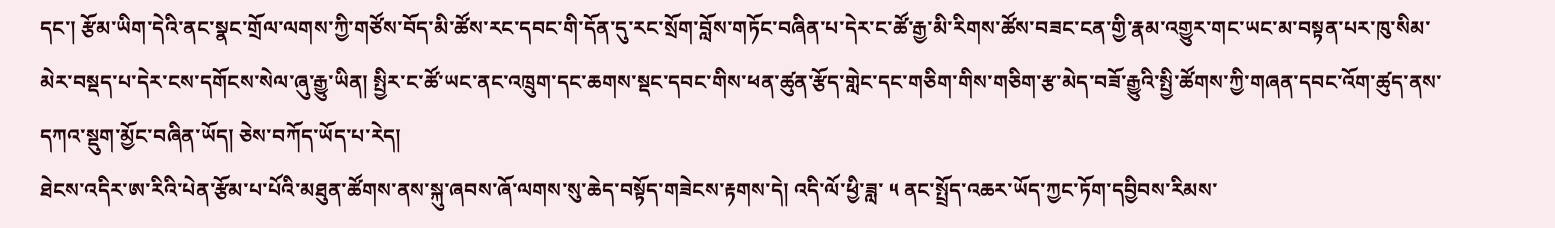དང་། རྩོམ་ཡིག་དེའི་ནང་སྣང་གྲོལ་ལགས་ཀྱི་གཙོས་བོད་མི་ཚོས་རང་དབང་གི་དོན་དུ་རང་སྲོག་བློས་གཏོང་བཞིན་པ་དེར་ང་ཚོ་རྒྱ་མི་རིགས་ཚོས་བཟང་ངན་གྱི་རྣམ་འགྱུར་གང་ཡང་མ་བསྟན་པར་ཁུ་སིམ་མེར་བསྡད་པ་དེར་ངས་དགོངས་སེལ་ཞུ་རྒྱུ་ཡིན། སྤྱིར་ང་ཚོ་ཡང་ནང་འཁྲུག་དང་ཆགས་སྡང་དབང་གིས་ཕན་ཚུན་རྩོད་གླེང་དང་གཅིག་གིས་གཅིག་རྩ་མེད་བཟོ་རྒྱུའི་སྤྱི་ཚོགས་ཀྱི་གཞན་དབང་འོག་ཚུད་ནས་དཀའ་སྡུག་མྱོང་བཞིན་ཡོད། ཅེས་བཀོད་ཡོད་པ་རེད།
ཐེངས་འདིར་ཨ་རིའི་པེན་རྩོམ་པ་པོའི་མཐུན་ཚོགས་ནས་སྐུ་ཞབས་ཞོ་ལགས་སུ་ཆེད་བསྟོད་གཟེངས་རྟགས་དེ། འདི་ལོ་ཕྱི་ཟླ་ ༥ ནང་སྤྲོད་འཆར་ཡོད་ཀྱང་ཏོག་དབྱིབས་རིམས་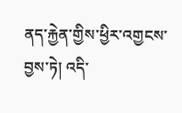ནད་རྐྱེན་གྱིས་ཕྱིར་འགྱངས་བྱས་ཏེ། འདི་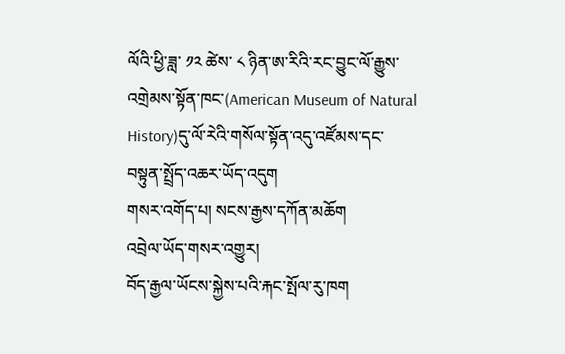ལོའི་ཕྱི་ཟླ་ ༡༢ ཚེས་ ༨ ཉིན་ཨ་རིའི་རང་བྱུང་ལོ་རྒྱུས་འགྲེམས་སྟོན་ཁང་(American Museum of Natural History)དུ་ལོ་རེའི་གསོལ་སྟོན་འདུ་འཛོམས་དང་བསྟུན་སྤྲོད་འཆར་ཡོད་འདུག
གསར་འགོད་པ། སངས་རྒྱས་དཀོན་མཆོག
འབྲེལ་ཡོད་གསར་འགྱུར།
བོད་རྒྱལ་ཡོངས་སྐྱེས་པའི་རྐང་སྤོལ་རུ་ཁག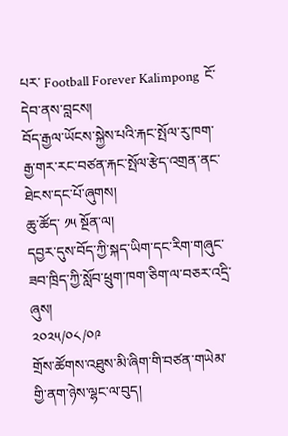པར་ Football Forever Kalimpong  ངོ་དེབ་ནས་བླངས།
བོད་རྒྱལ་ཡོངས་སྐྱེས་པའི་རྐང་སྤོལ་རུ་ཁག་རྒྱ་གར་རང་བཙན་རྐང་སྤོལ་རྩེད་འགྲན་ནང་ཐེངས་དང་པོ་ཞུགས།
ཆུ་ཚོད་ ༡༥ སྔོན་ལ།
དབྱར་དུས་བོད་ཀྱི་སྐད་ཡིག་དང་རིག་གཞུང་ཟབ་ཁྲིད་ཀྱི་སློབ་ཕྲུག་ཁག་ཅིག་ལ་བཅར་འདྲི་ཞུས།
༢༠༢༥/༠༨/༠༩
གྲོས་ཚོགས་འཐུས་མི་ཞིག་གི་བཙན་གཡེམ་གྱི་ནག་ཉེས་ལྷང་ལ་བུད།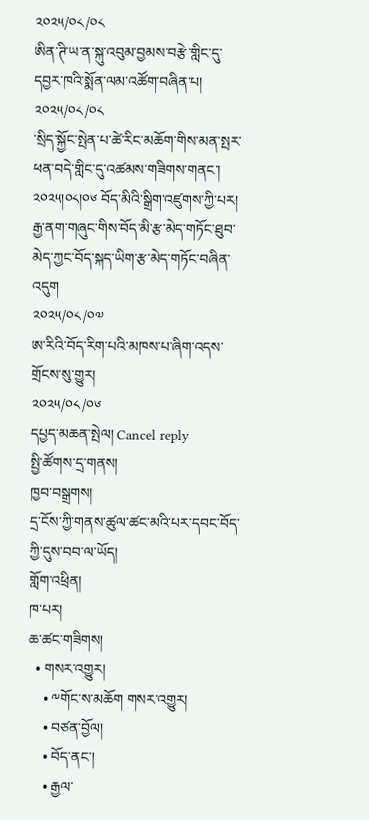༢༠༢༥/༠༨/༠༨
ཨིན་ཊི་ཡ་ན་སྐུ་འབུམ་བྱམས་བརྩེ་གླིང་དུ་དབྱར་ཁའི་སྨོན་ལམ་འཚོག་བཞིན་པ།
༢༠༢༥/༠༨/༠༨
་སྲིད་སྐྱོང་སྤེན་པ་ཚེ་རིང་མཆོག་གིས་མན་སྤར་ཕན་བདེ་གླིང་དུ་འཚམས་གཟིགས་གནང་། ༢༠༢༥།༠༨།༠༦ བོད་མིའི་སྒྲིག་འཛུགས་ཀྱི་པར།
རྒྱ་ནག་གཞུང་གིས་བོད་མི་རྩ་མེད་གཏོང་ཐུབ་མེད་ཀྱང་བོད་སྐད་ཡིག་རྩ་མེད་གཏོང་བཞིན་འདུག
༢༠༢༥/༠༨/༠༧
ཨ་རིའི་བོད་རིག་པའི་མཁས་པ་ཞིག་འདས་གྲོངས་སུ་གྱུར།
༢༠༢༥/༠༨/༠༦
དཔྱད་མཆན་སྤེལ། Cancel reply
སྤྱི་ཚོགས་དྲ་གནས།
ཁྱབ་བསྒྲགས།
དྲ་ངོས་ཀྱི་གནས་ཚུལ་ཚང་མའི་པར་དབང་བོད་ཀྱི་དུས་བབ་ལ་ཡོད།
གློག་འཕྲིན།
ཁ་པར།
ཆ་ཚང་གཟིགས།
  • གསར་འགྱུར།
    • ༸གོང་ས་མཆོག གསར་འགྱུར།
    • བཙན་བྱོལ།
    • བོད་ནང་།
    • རྒྱལ་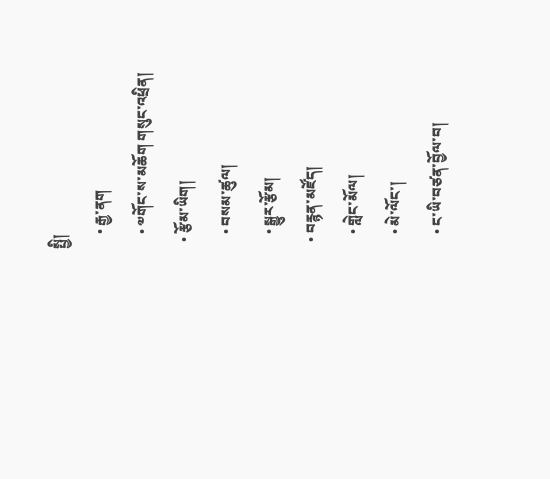སྤྱི།
    • རྒྱ་ནག
    • ༧གོང་ས་མཆོག གསུང་འཕྲིན།
  • རྩོམ་ཡིག།
    • བསམ་ཚུལ།
    • སྒྱུར་རྩོམ།
  • བརྙན་མཛོད།
    • གླེང་མོལ།
    • མེ་ལོང་།
    • ང་ཡི་བཙན་བྱོལ་བ།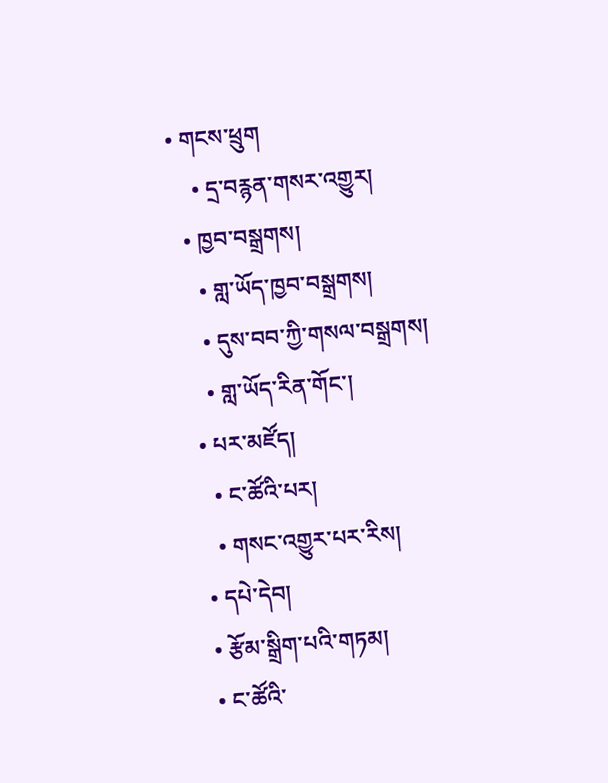• གངས་ཕྲུག
    • དྲ་བརྙན་གསར་འགྱུར།
  • ཁྱབ་བསྒྲགས།
    • གླ་ཡོད་ཁྱབ་བསྒྲགས།
    • དུས་བབ་ཀྱི་གསལ་བསྒྲགས།
    • གླ་ཡོད་རིན་གོང་།
  • པར་མཛོད།
    • ང་ཚོའི་པར།
    • གསང་འགྱུར་པར་རིས།
  • དཔེ་དེབ།
  • རྩོམ་སྒྲིག་པའི་གཏམ།
  • ང་ཚོའི་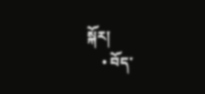སྐོར།
    • བོད་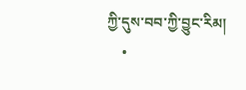ཀྱི་དུས་བབ་ཀྱི་བྱུང་རིམ།
    •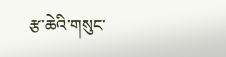རྩ་ཆེའི་གསུང་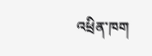འཕྲིན་ཁག